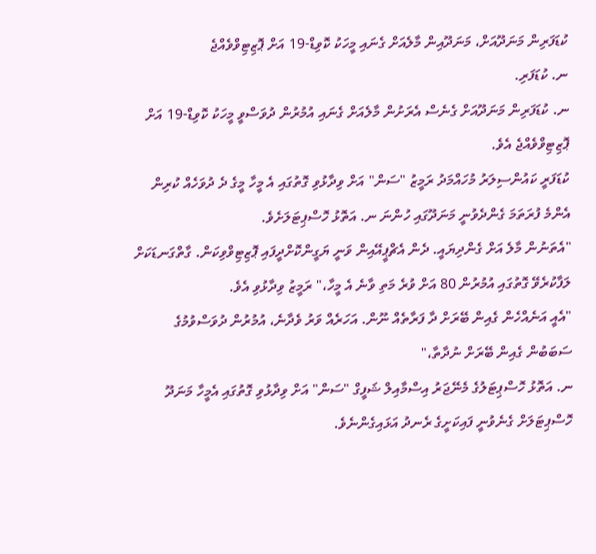ކުޑަފަރިން މަނަދޫއަށް، މަނަދޫއިން މާލެއަށް ގެނައި މީހަކު ކޮވިޑް-19 އަށް ޕޮޒިޓިވްވެއްޖެ
ނ. ކުޑަފަރި.
ނ. ކުޑަފަރިން މަނަދޫއަށް ގެނެސް އެރަށުން މާލެއަށް ގެނައި އުމުރުން ދުވަސްވީ މީހަކު ކޮވިޑް-19 އަށް ޕޮޒިޓިވްވެއްޖެ އެވެ.
ކުޑަފަރީ ކައުންސިލަރު މުހައްމަދު ރަމީޒު "ސަން" އަށް ވިދާޅުވި ގޮތުގައި އެ މީހާ މީގެ ދެ ދުވަހެއް ކުރިން އެންމެ ފުރަތަމަ ގެންދެވުނީ މަނަދޫގައި ހުންނަ ނ. އަތޮޅު ހޮސްޕިޓަލަށެވެ.
"އެތަނުން މާލެ އަށް ގެންދިޔައީ. ދެން އެޗްޕީއޭއިން ވަނީ ޔަގީންކޮށްދީފައި ޕޮޒިޓިވްވިކަން. ގާތްގަނޑަކަށް ލަފާކުރެވޭ ގޮތުގައި އުމުރުން 80 އަށް ވުރެ މަތި ވާނެ އެ މީހާ،" ރަމީޒު ވިދާޅުވި އެވެ.
"އެއީ އަނެއްހެން ގެއިން ބޭރަށް ދާ ފަރާތެއް ނޫން. އަހަރެއް ވަރު ވެދާނެ، އުމުރުން ދުވަސްވުމުގެ ސަބަބުން ގެއިން ބޭރަށް ނުދާތާ،"
ނ. އަތޮޅު ހޮސްޕިޓަލުގެ މެނޭޖަރު އިސްމާއިލް ޝަފީގް "ސަން" އަށް ވިދާޅުވި ގޮތުގައި އެމީހާ މަނަދޫ ހޮސްޕިޓަލަށް ގެނެވުނީ ފައިކަށީގެ ރެނދު އަޅައިގެންނެވެ.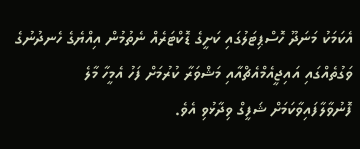އެކަމަކު މަނަދޫ ހޮސްޕިޓަލުގައި ކަށީގެ ޑޮކްޓަރެއް ނެތުމުން އިއްޔެގެ ހެނދުނުގެ ވަގުތެއްގައި އައިޖީއެމްއެޗްއާއި މަޝްވަރާ ކުރުމަށް ފަހު އެމީހާ މާލެ ފޮނުވާލާފައިވާކަމަށް ޝަފީގް ވިދާޅުވި އެވެ.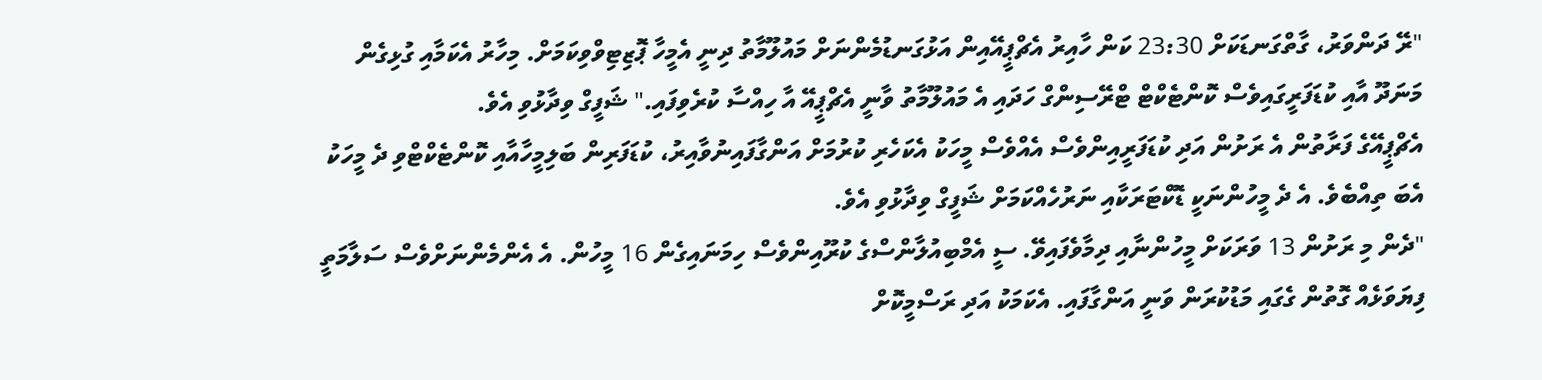"ރޭ ދަންވަރު، ގާތްގަނޑަކަށް 23:30 ކަން ހާއިރު އެޗްޕީއޭއިން އަޅުގަނޑުމެންނަށް މައުލޫމާތު ދިނީ އެމީހާ ޕޮޒިޓިވްވިކަމަށް. މިހާރު އެކަމާއި ގުޅިގެން މަނަދޫ އާއި ކުޑަފަރީގައިވެސް ކޮންޓެކްޓް ޓްރޭސިންގް ހަދައި އެ މައުލޫމާތު ވާނީ އެޗްޕީއޭ އާ ހިއްސާ ކުރެވިފައި." ޝަފީގް ވިދާޅުވި އެވެ.
އެޗްޕީއޭގެ ފަރާތުން އެ ރަށުން އަދި ކުޑަފަރީއިންވެސް އެއްވެސް މީހަކު އެކަހެރި ކުރުމަށް އަންގާފައިނުވާއިރު، ކުޑަފަރިން ބަލިމީހާއާއި ކޮންޓެކްޓްވި ދެ މީހަކު އެބަ ތިއްބެވެ. އެ ދެ މީހުންނަކީ ޑޮކްޓަރަކާއި ނަރުހެއްކަމަށް ޝަފީގް ވިދާޅުވި އެވެ.
"ދެން މި ރަށުން 13 ވަރަކަށް މީހުންނާއި ދިމާވެފައިވޭ. ސީ އެމްބިއުލާންސްގެ ކުރޫއިންވެސް ހިމަނައިގެން 16 މީހުން. އެ އެންމެންނަށްވެސް ސަލާމަތީ ފިޔަވަޅެއް ގޮތުން ގެގައި މަޑުކުރަން ވަނީ އަންގާފައި. އެކަމަކު އަދި ރަސްމީކޮށް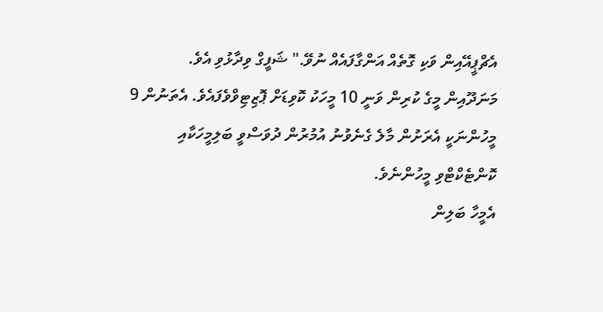އެޗްޕީއޭއިން ވަކި ގޮތެއް އަންގާފައެއް ނުވޭ." ޝަފީގް ވިދާޅުވި އެވެ.
މަނަދޫއިން މީގެ ކުރިން ވަނީ 10 މީހަކު ކޮވިޑަށް ޕޮޒިޓިވްވެފައެވެ. އެތަނުން 9 މީހުންނަކީ އެރަށުން މާލެ ގެނެވުނު އުމުރުން ދުވަސްވީ ބަލިމީހަކާއި ކޮންޓެކްޓްވި މީހުންނެވެ.
އެމީހާ ބަލިން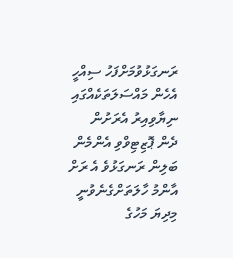ރަނގަޅުވުމަށްފަހު ސިއްހީ އެހެން މައްސަލަތަކެއްގައި ނިޔާވިއިރު އެރަށުން ދެން ޕޮޒިޓިވްވި އެންމެން ބަލިން ރަނގަޅުވެ އެ ރަށް އާންމު ހާލަތަށްގެނެވުނީ މިދިޔަ މަހުގެ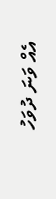އެއް ވަނަ ދުވަހު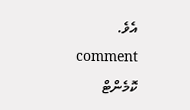އެވެ.
comment ކޮމެންޓް